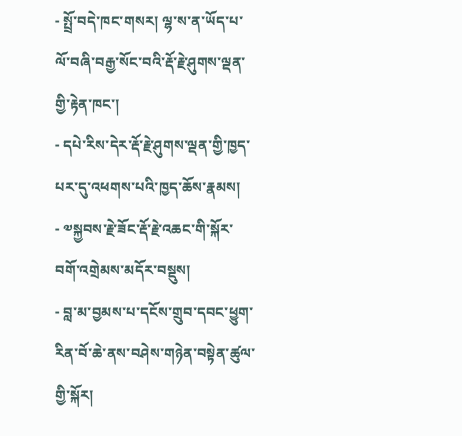- སྤྲོ་བདེ་ཁང་གསར། ལྷ་ས་ན་ཡོད་པ་ལོ་བཞི་བརྒྱ་སོང་བའི་རྡོ་རྗེ་ཤུགས་ལྡན་གྱི་རྟེན་ཁང་།
- དཔེ་རིས་དེར་རྡོ་རྗེ་ཤུགས་ལྡན་གྱི་ཁྱད་པར་དུ་འཕགས་པའི་ཁྱད་ཆོས་རྣམས།
- ༧སྐྱབས་རྗེ་ཟོང་རྡོ་རྗེ་འཆང་གི་སྐོར་བགོ་འགྲེམས་མདོར་བསྡུས།
- བླ་མ་བྱམས་པ་དངོས་གྲུབ་དབང་ཕྱུག་རིན་བོ་ཆེ་ནས་བཤེས་གཉེན་བསྟེན་ཚུལ་གྱི་སྐོར།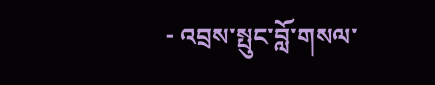- འབྲས་སྤུང་བློ་གསལ་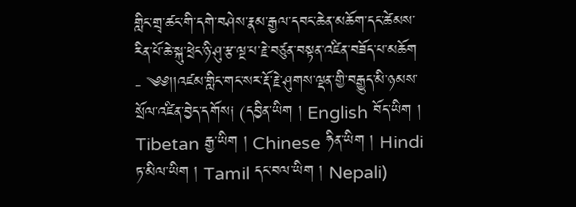གླིང་གྲྭ་ཚང་གི་དགེ་བཤེས་རྣམ་རྒྱལ་དབང་ཆེན་མཆོག་དང་ཚེམས་རིན་པོ་ཆེ་སྐུ་ཕྲེང་ཉི་ཤུ་རྩ་ལྔ་པ་རྗེ་བཙུན་བསྟན་འཛིན་བཟོད་པ་མཆོག
- ༄༅།།འཛམ་གླིང་གང་སར་རྡོ་རྗེ་ཤུགས་ལྡན་གྱི་བརྒྱུད་མི་ཉམས་སྲོལ་འཛིན་བྱེད་དགོས༏ (དབྱིན་ཡིག ། English བོད་ཡིག ། Tibetan རྒྱ་ཡིག ། Chinese ཧིན་ཡིག ། Hindi ཏ་མིལ་ཡིག ། Tamil དང་བལ་ཡིག ། Nepali)